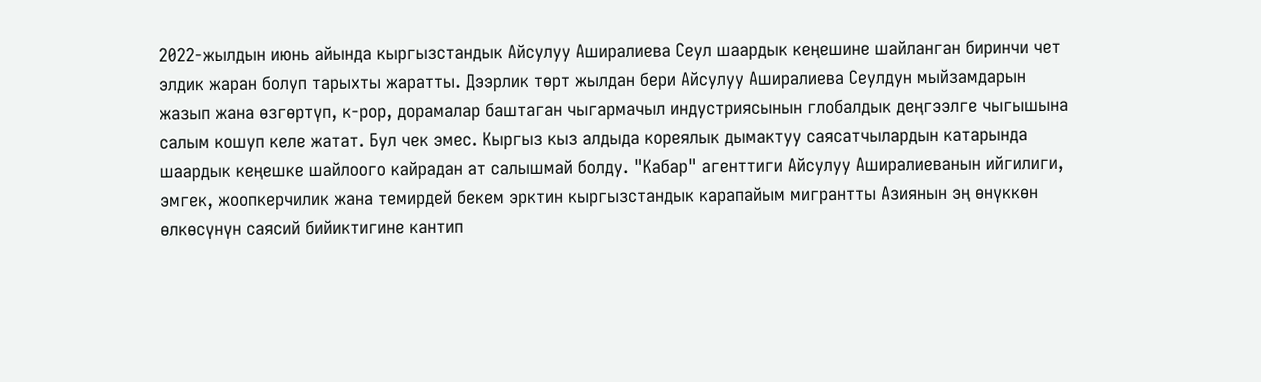2022-жылдын июнь айында кыргызстандык Айсулуу Аширалиева Сеул шаардык кеңешине шайланган биринчи чет элдик жаран болуп тарыхты жаратты. Дээрлик төрт жылдан бери Айсулуу Аширалиева Сеулдун мыйзамдарын жазып жана өзгөртүп, к-рор, дорамалар баштаган чыгармачыл индустриясынын глобалдык деңгээлге чыгышына салым кошуп келе жатат. Бул чек эмес. Кыргыз кыз алдыда кореялык дымактуу саясатчылардын катарында шаардык кеңешке шайлоого кайрадан ат салышмай болду. "Кабар" агенттиги Айсулуу Аширалиеванын ийгилиги, эмгек, жоопкерчилик жана темирдей бекем эрктин кыргызстандык карапайым мигрантты Азиянын эң өнүккөн өлкөсүнүн саясий бийиктигине кантип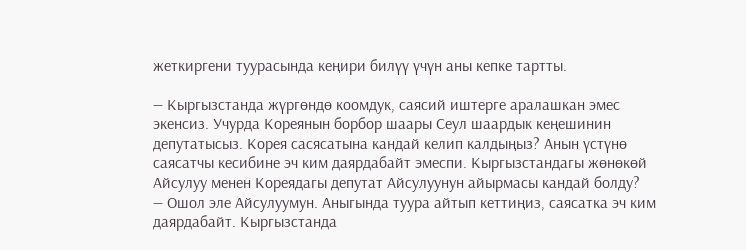жеткиргени туурасында кеңири билүү үчүн аны кепке тартты.

— Кыргызстанда жүргөндө коомдук, саясий иштерге аралашкан эмес экенсиз. Учурда Кореянын борбор шаары Сеул шаардык кеңешинин депутатысыз. Корея сасясатына кандай келип калдыңыз? Анын үстүнө саясатчы кесибине эч ким даярдабайт эмеспи. Кыргызстандагы жөнөкөй Айсулуу менен Кореядагы депутат Айсулуунун айырмасы кандай болду?
— Ошол эле Айсулуумун. Аныгында туура айтып кеттиңиз, саясатка эч ким даярдабайт. Кыргызстанда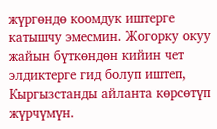жүргөндө коомдук иштерге катышчу эмесмин. Жогорку окуу жайын бүткөндөн кийин чет элдиктерге гид болуп иштеп, Кыргызстанды айланта көрсөтүп жүрчүмүн.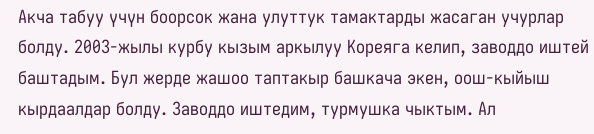Акча табуу үчүн боорсок жана улуттук тамактарды жасаган учурлар болду. 2003-жылы курбу кызым аркылуу Кореяга келип, заводдо иштей баштадым. Бул жерде жашоо таптакыр башкача экен, оош-кыйыш кырдаалдар болду. Заводдо иштедим, турмушка чыктым. Ал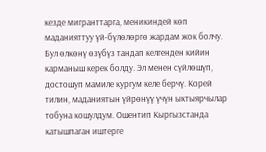кезде мигранттарга, меникиндей көп маданияттуу үй-бүлөлөргө жардам жок болчу. Бул өлкөнү өзүбүз тандап келгенден кийин карманыш керек болду. Эл менен сүйлөшүп, достошуп мамиле кургум келе берчү. Корей тилин, маданиятын үйрөнүү үчүн ыктыярчылар тобуна кошулдум. Ошентип Кыргызстанда катышпаган иштерге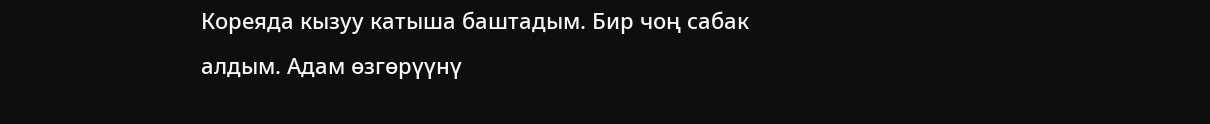Кореяда кызуу катыша баштадым. Бир чоң сабак алдым. Адам өзгөрүүнү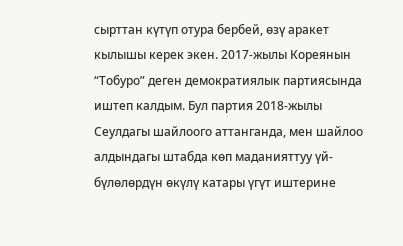сырттан күтүп отура бербей, өзү аракет кылышы керек экен. 2017-жылы Кореянын “Тобуро” деген демократиялык партиясында иштеп калдым. Бул партия 2018-жылы Сеулдагы шайлоого аттанганда, мен шайлоо алдындагы штабда көп маданияттуу үй-бүлөлөрдүн өкүлү катары үгүт иштерине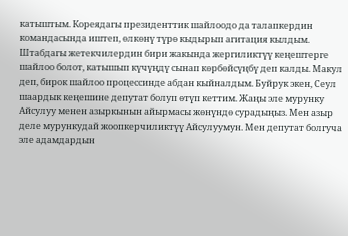катыштым. Кореядагы президенттик шайлоодо да талапкердин командасында иштеп, өлкөнү түрө кыдырып агитация кылдым. Штабдагы жетекчилердин бири жакында жергиликтүү кеңештерге шайлоо болот, катышып күчүңдү сынап көрбөйсүңбү деп калды. Макул деп, бирок шайлоо процессинде абдан кыйналдым. Буйрук экен, Сеул шаардык кеңешине депутат болуп өтүп кеттим. Жаңы эле мурунку Айсулуу менен азыркынын айырмасы жөнүндө сурадыңыз. Мен азыр деле мурункудай жоопкерчиликтүү Айсулуумун. Мен депутат болгуча эле адамдардын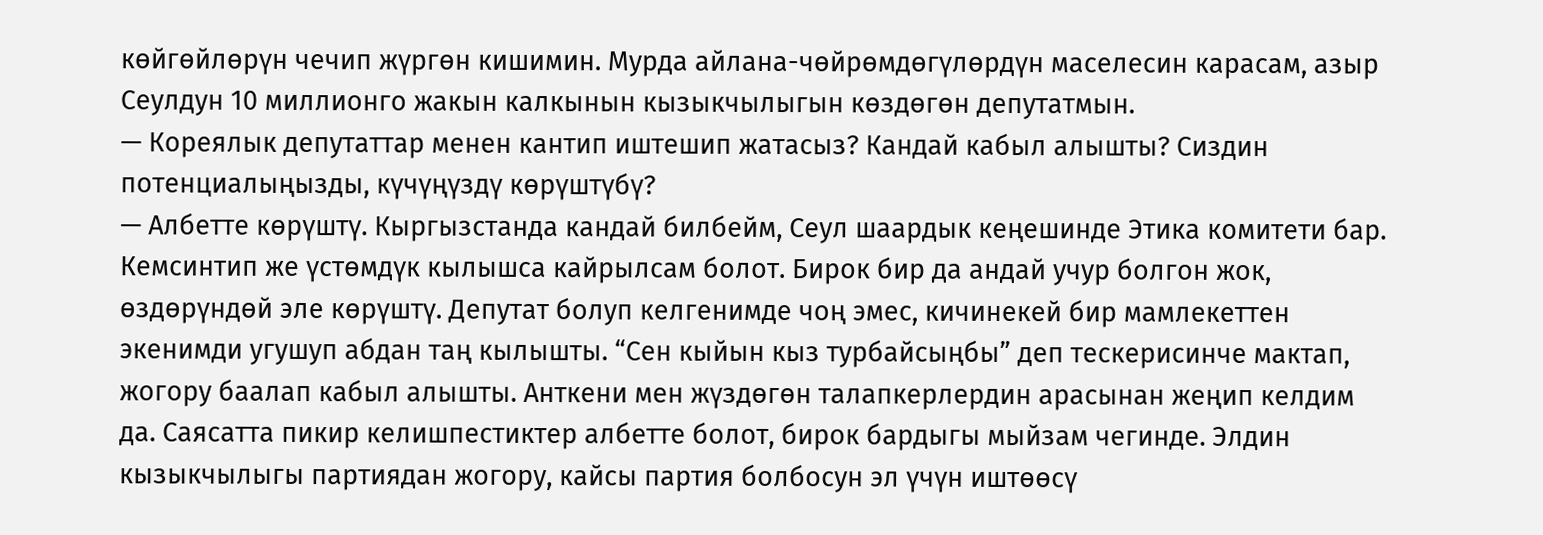көйгөйлөрүн чечип жүргөн кишимин. Мурда айлана-чөйрөмдөгүлөрдүн маселесин карасам, азыр Сеулдун 10 миллионго жакын калкынын кызыкчылыгын көздөгөн депутатмын.
— Кореялык депутаттар менен кантип иштешип жатасыз? Кандай кабыл алышты? Сиздин потенциалыңызды, күчүңүздү көрүштүбү?
— Албетте көрүштү. Кыргызстанда кандай билбейм, Сеул шаардык кеңешинде Этика комитети бар. Кемсинтип же үстөмдүк кылышса кайрылсам болот. Бирок бир да андай учур болгон жок, өздөрүндөй эле көрүштү. Депутат болуп келгенимде чоң эмес, кичинекей бир мамлекеттен экенимди угушуп абдан таң кылышты. “Сен кыйын кыз турбайсыңбы” деп тескерисинче мактап, жогору баалап кабыл алышты. Анткени мен жүздөгөн талапкерлердин арасынан жеңип келдим да. Саясатта пикир келишпестиктер албетте болот, бирок бардыгы мыйзам чегинде. Элдин кызыкчылыгы партиядан жогору, кайсы партия болбосун эл үчүн иштөөсү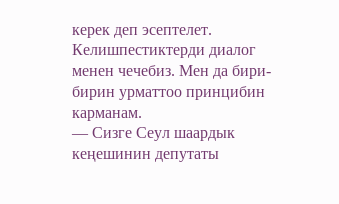керек деп эсептелет. Келишпестиктерди диалог менен чечебиз. Мен да бири-бирин урматтоо принцибин карманам.
— Сизге Сеул шаардык кеңешинин депутаты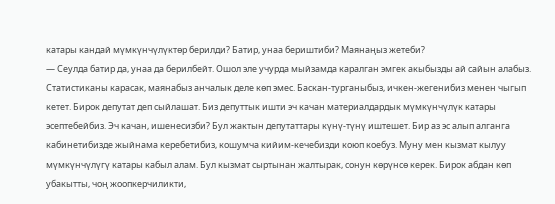катары кандай мүмкүнчүлүктөр берилди? Батир, унаа бериштиби? Маянаңыз жетеби?
— Сеулда батир да, унаа да берилбейт. Ошол эле учурда мыйзамда каралган эмгек акыбызды ай сайын алабыз. Статистиканы карасак, маянабыз анчалык деле көп эмес. Баскан-турганыбыз, ичкен-жегенибиз менен чыгып кетет. Бирок депутат деп сыйлашат. Биз депуттык ишти эч качан материалдардык мүмкүнчүлүк катары эсептебейбиз. Эч качан, ишенесизби? Бул жактын депутаттары күнү-түнү иштешет. Бир аз эс алып алганга кабинетибизде жыйнама керебетибиз, кошумча кийим-кечебизди коюп коебуз. Муну мен кызмат кылуу мүмкүнчүлүгү катары кабыл алам. Бул кызмат сыртынан жалтырак, сонун көрүнсө керек. Бирок абдан көп убакытты, чоң жоопкерчиликти,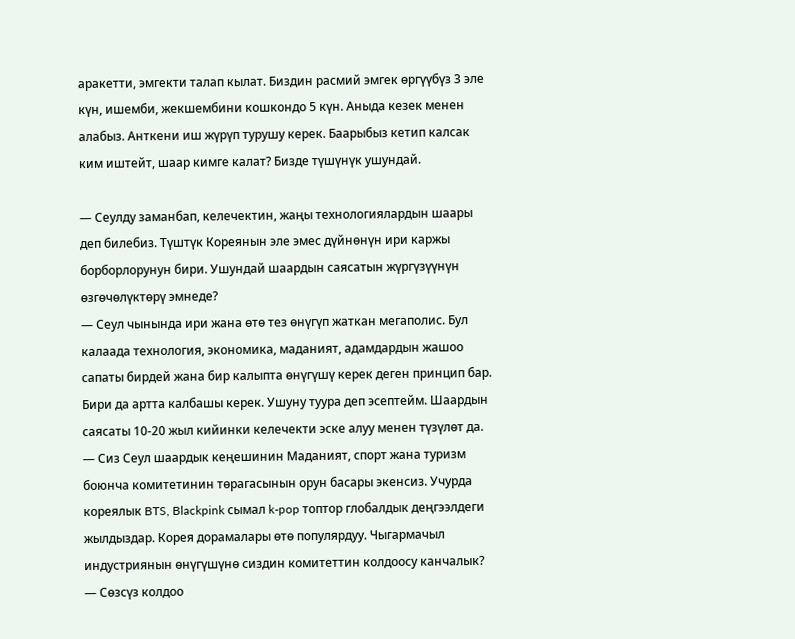аракетти, эмгекти талап кылат. Биздин расмий эмгек өргүүбүз 3 эле күн, ишемби, жекшембини кошкондо 5 күн. Аныда кезек менен алабыз. Анткени иш жүрүп турушу керек. Баарыбыз кетип калсак ким иштейт, шаар кимге калат? Бизде түшүнүк ушундай.

— Сеулду заманбап, келечектин, жаңы технологиялардын шаары деп билебиз. Түштүк Кореянын эле эмес дүйнөнүн ири каржы борборлорунун бири. Ушундай шаардын саясатын жүргүзүүнүн өзгөчөлүктөрү эмнеде?
— Сеул чынында ири жана өтө тез өнүгүп жаткан мегаполис. Бул калаада технология, экономика, маданият, адамдардын жашоо сапаты бирдей жана бир калыпта өнүгүшү керек деген принцип бар. Бири да артта калбашы керек. Ушуну туура деп эсептейм. Шаардын саясаты 10-20 жыл кийинки келечекти эске алуу менен түзүлөт да.
— Сиз Сеул шаардык кеңешинин Маданият, спорт жана туризм боюнча комитетинин төрагасынын орун басары экенсиз. Учурда кореялык BTS, Blackpink сымал k-pop топтор глобалдык деңгээлдеги жылдыздар. Корея дорамалары өтө популярдуу. Чыгармачыл индустриянын өнүгүшүнө сиздин комитеттин колдоосу канчалык?
— Сөзсүз колдоо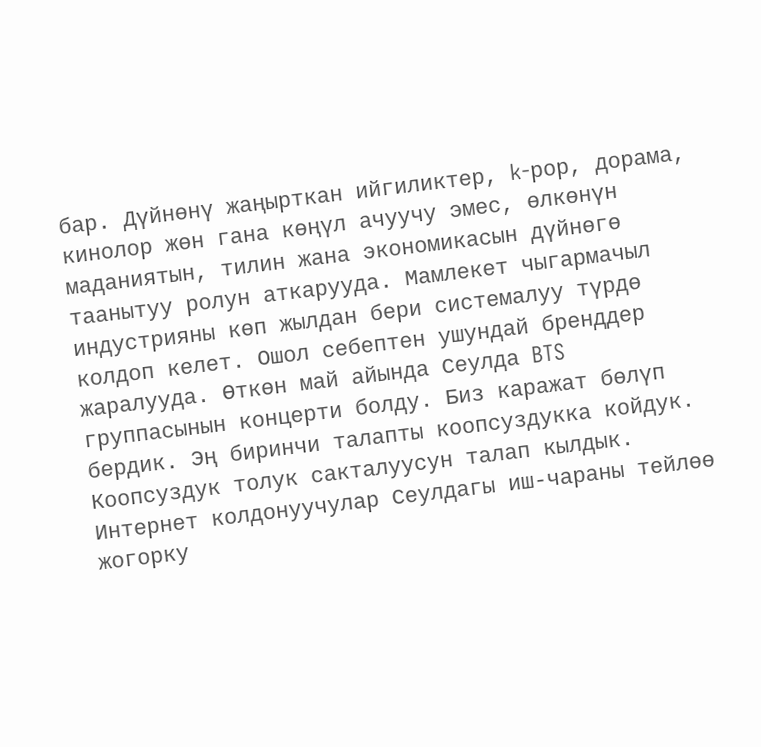бар. Дүйнөнү жаңырткан ийгиликтер, k-рор, дорама, кинолор жөн гана көңүл ачуучу эмес, өлкөнүн маданиятын, тилин жана экономикасын дүйнөгө таанытуу ролун аткарууда. Мамлекет чыгармачыл индустрияны көп жылдан бери системалуу түрдө колдоп келет. Ошол себептен ушундай бренддер жаралууда. Өткөн май айында Сеулда BTS группасынын концерти болду. Биз каражат бөлүп бердик. Эң биринчи талапты коопсуздукка койдук. Коопсуздук толук сакталуусун талап кылдык. Интернет колдонуучулар Сеулдагы иш-чараны тейлөө жогорку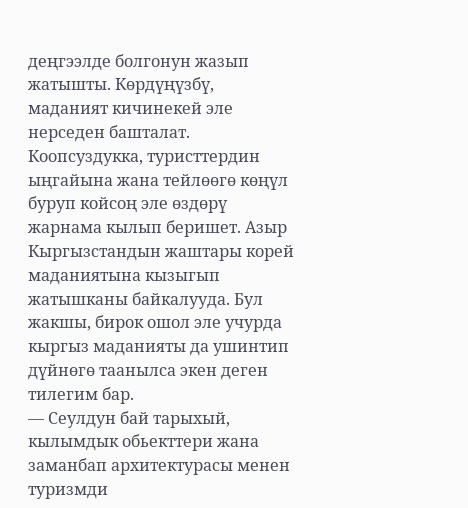деңгээлде болгонун жазып жатышты. Көрдүңүзбү, маданият кичинекей эле нерседен башталат. Коопсуздукка, туристтердин ыңгайына жана тейлөөгө көңүл буруп койсоң эле өздөрү жарнама кылып беришет. Азыр Кыргызстандын жаштары корей маданиятына кызыгып жатышканы байкалууда. Бул жакшы, бирок ошол эле учурда кыргыз маданияты да ушинтип дүйнөгө таанылса экен деген тилегим бар.
— Сеулдун бай тарыхый, кылымдык обьекттери жана заманбап архитектурасы менен туризмди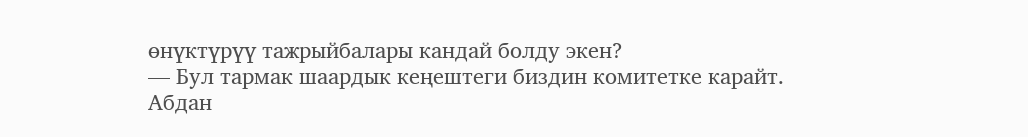өнүктүрүү тажрыйбалары кандай болду экен?
— Бул тармак шаардык кеңештеги биздин комитетке карайт. Абдан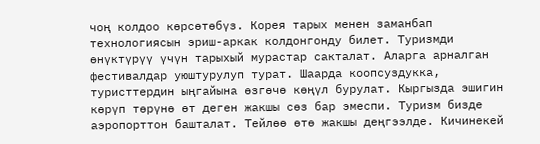чоң колдоо көрсөтөбүз. Корея тарых менен заманбап технологиясын эриш-аркак колдонгонду билет. Туризмди өнүктүрүү үчүн тарыхый мурастар сакталат. Аларга арналган фестивалдар уюштурулуп турат. Шаарда коопсуздукка, туристтердин ыңгайына өзгөчө көңүл бурулат. Кыргызда эшигин көрүп төрүнө өт деген жакшы сөз бар эмеспи. Туризм бизде аэропорттон башталат. Тейлөө өтө жакшы деңгээлде. Кичинекей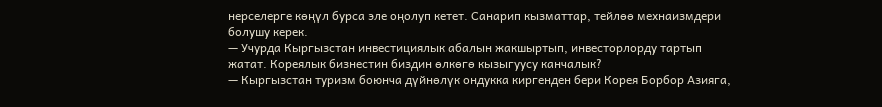нерселерге көңүл бурса эле оңолуп кетет. Санарип кызматтар, тейлөө мехнаизмдери болушу керек.
— Учурда Кыргызстан инвестициялык абалын жакшыртып, инвесторлорду тартып жатат. Кореялык бизнестин биздин өлкөгө кызыгуусу канчалык?
— Кыргызстан туризм боюнча дүйнөлүк ондукка киргенден бери Корея Борбор Азияга,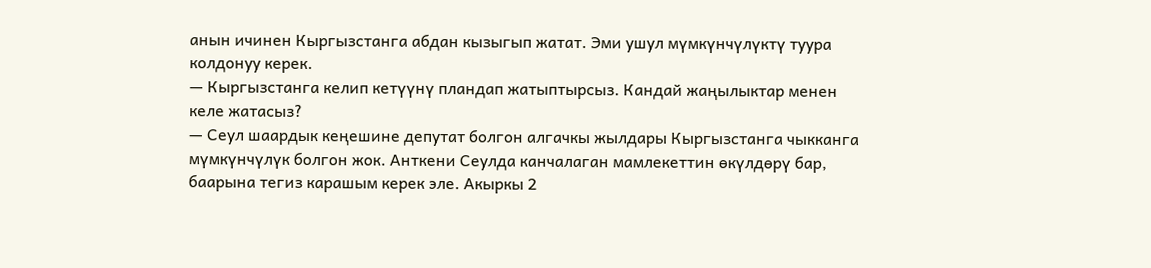анын ичинен Кыргызстанга абдан кызыгып жатат. Эми ушул мүмкүнчүлүктү туура колдонуу керек.
— Кыргызстанга келип кетүүнү пландап жатыптырсыз. Кандай жаңылыктар менен келе жатасыз?
— Сеул шаардык кеңешине депутат болгон алгачкы жылдары Кыргызстанга чыкканга мүмкүнчүлүк болгон жок. Анткени Сеулда канчалаган мамлекеттин өкүлдөрү бар, баарына тегиз карашым керек эле. Акыркы 2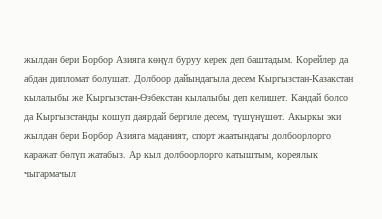жылдан бери Борбор Азияга көңүл буруу керек деп баштадым. Корейлер да абдан дипломат болушат. Долбоор дайындагыла десем Кыргызстан-Казакстан кылалыбы же Кыргызстан-Өзбекстан кылалыбы деп келишет. Кандай болсо да Кыргызстанды кошуп даярдай бергиле десем, түшүнүшөт. Акыркы эки жылдан бери Борбор Азияга маданият, спорт жаатындагы долбоорлорго каражат бөлүп жатабыз. Ар кыл долбоорлорго катыштым, кореялык чыгармачыл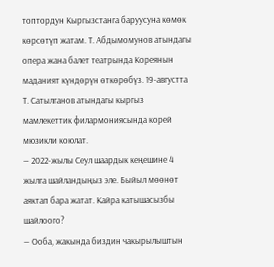топтордун Кыргызстанга баруусуна көмөк көрсөтүп жатам. Т. Абдымомунов атындагы опера жана балет театрында Кореянын маданият күндөрүн өткөрөбүз. 19-августта Т. Сатылганов атындагы кыргыз мамлекеттик филармониясында корей мюзикли коюлат.
— 2022-жылы Сеул шаардык кеңешине 4 жылга шайландыңыз эле. Быйыл мөөнөт аяктап бара жатат. Кайра катышасызбы шайлоого?
— Ооба, жакында биздин чакырылыштын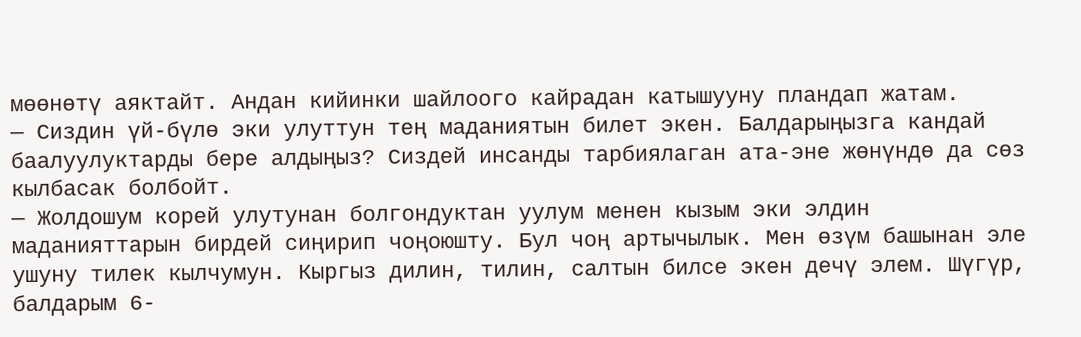мөөнөтү аяктайт. Андан кийинки шайлоого кайрадан катышууну пландап жатам.
— Сиздин үй-бүлө эки улуттун тең маданиятын билет экен. Балдарыңызга кандай баалуулуктарды бере алдыңыз? Сиздей инсанды тарбиялаган ата-эне жөнүндө да сөз кылбасак болбойт.
— Жолдошум корей улутунан болгондуктан уулум менен кызым эки элдин маданияттарын бирдей сиңирип чоңоюшту. Бул чоң артычылык. Мен өзүм башынан эле ушуну тилек кылчумун. Кыргыз дилин, тилин, салтын билсе экен дечү элем. Шүгүр, балдарым 6-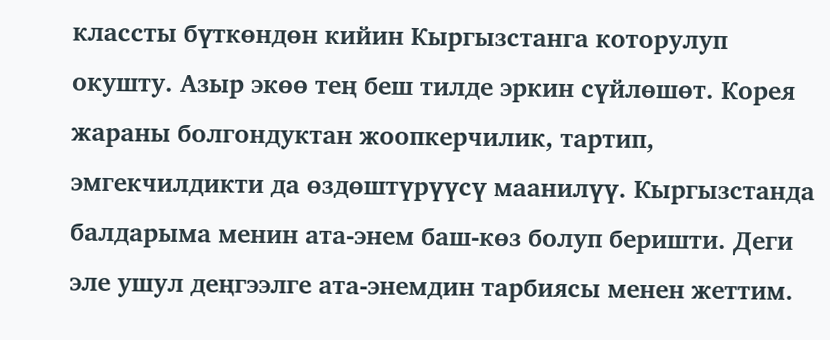классты бүткөндөн кийин Кыргызстанга которулуп окушту. Азыр экөө тең беш тилде эркин сүйлөшөт. Корея жараны болгондуктан жоопкерчилик, тартип, эмгекчилдикти да өздөштүрүүсү маанилүү. Кыргызстанда балдарыма менин ата-энем баш-көз болуп беришти. Деги эле ушул деңгээлге ата-энемдин тарбиясы менен жеттим.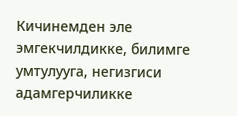Кичинемден эле эмгекчилдикке, билимге умтулууга, негизгиси адамгерчиликке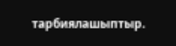тарбиялашыптыр.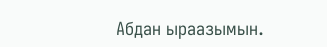Абдан ыраазымын.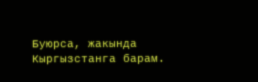Буюрса, жакында Кыргызстанга барам.